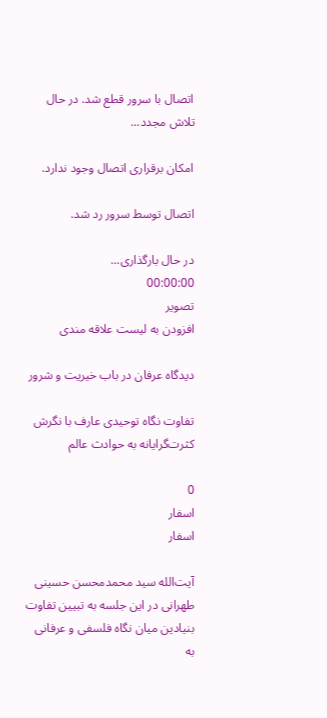اتصال با سرور قطع شد. در حال تلاش مجدد...

امکان برقراری اتصال وجود ندارد.

اتصال توسط سرور رد شد.

در حال بارگذاری...
00:00:00
تصویر
افزودن به لیست علاقه مندی

دیدگاه عرفان در باب خیریت و شرور

تفاوت نگاه توحیدی عارف با نگرش کثرت‌گرایانه به حوادث عالم

0
اسفار
اسفار

آیت‌الله سید محمدمحسن حسینی طهرانی در این جلسه به تبیین تفاوت بنیادین میان نگاه فلسفی و عرفانی به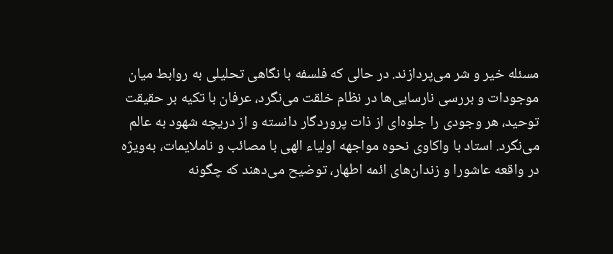مسئله خیر و شر می‌پردازند. در حالی که فلسفه با نگاهی تحلیلی به روابط میان موجودات و بررسی نارسایی‌ها در نظام خلقت می‌نگرد، عرفان با تکیه بر حقیقت توحید، هر وجودی را جلوه‌ای از ذات پروردگار دانسته و از دریچه شهود به عالم می‌نگرد. استاد با واکاوی نحوه مواجهه اولیاء الهی با مصائب و ناملایمات، به‌ویژه در واقعه عاشورا و زندان‌های ائمه اطهار، توضیح می‌دهند که چگونه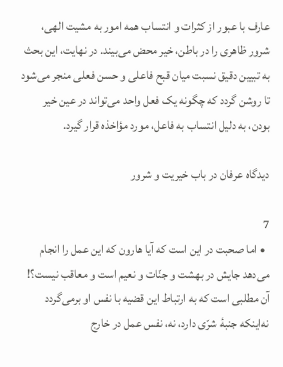عارف با عبور از کثرات و انتساب همه امور به مشیت الهی، شرور ظاهری را در باطن، خیر محض می‌بیند. در نهایت، این بحث به تبیین دقیق نسبت میان قبح فاعلی و حسن فعلی منجر می‌شود تا روشن گردد که چگونه یک فعل واحد می‌تواند در عین خیر بودن، به دلیل انتساب به فاعل، مورد مؤاخذه قرار گیرد.

دیدگاه عرفان در باب خیریت و شرور

7
  • اما صحبت در این است که آیا هارون که این عمل را انجام مى‌دهد جایش در بهشت و جنّات‌ و نعیم است و معاقب نیست؟! آن مطلبى است که به ارتباط این قضیه با نفس او برمى‌گردد نه‌اینکه جنبۀ شرّى دارد، نه، نفس عمل در خارج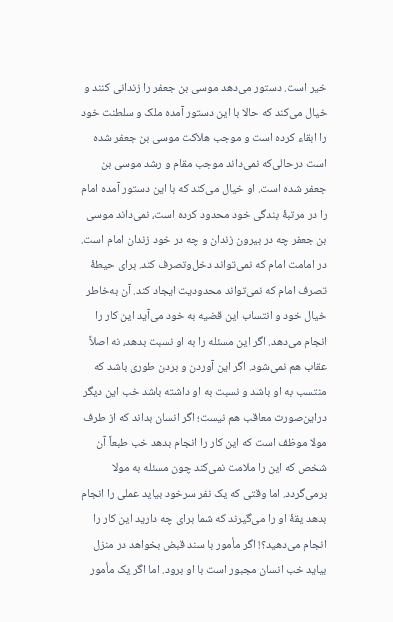خیر است. دستور مى‌دهد موسى بن جعفر را زندانى کنند و خیال مى‌کند که حالا با این دستور آمده ملک و سلطنت خود را ابقاء کرده است و موجب هلاکت موسى بن جعفر شده است درحالى‌که نمى‌داند موجب مقام و رشد موسى بن جعفر شده است. او خیال مى‌کند که با این دستور آمده امام را در مرتبۀ بندگى خود محدود کرده است، نمى‌داند موسى بن جعفر چه در بیرون زندان و چه در خود زندان امام است. در امامت امام که نمى‌تواند دخل‌وتصرف کند. براى حیطۀ تصرف امام که نمى‌تواند محدودیت ایجاد کند. آن به‌خاطر خیال خود و انتساب این قضیه به خود مى‌آید این کار را انجام مى‌دهد. اگر این مسئله را به او نسبت بدهد، نه اصلاً عقاب هم نمى‌شود. اگر این آوردن و بردن طورى باشد که منتسب به او باشد و نسبت به او داشته باشد خب این دیگر دراین‌صورت معاقب هم نیست؛ اگر انسان بداند که از طرف مولا موظف است که این کار را انجام بدهد خب طبعاً آن شخص که این را ملامت نمى‌کند چون مسئله به مولا برمى‌گردد. اما وقتى که یک نفر سرخود بیاید عملى را انجام بدهد یقۀ او را مى‌گیرند که شما براى چه دارید این کار را انجام مى‌دهید؟! اگر مأمور با سند قبض بخواهد در منزل بیاید خب انسان مجبور است با او برود. اما اگر یک مأمور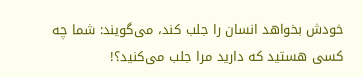خودش بخواهد انسان را جلب کند، مى‌گویند: شما چه کسی هستید که دارید مرا جلب مى‌کنید؟!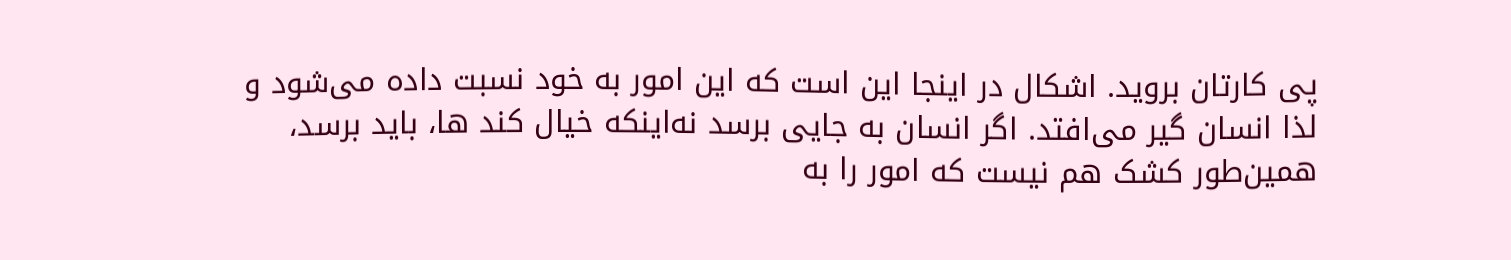پى کارتان بروید. اشکال در اینجا این است که این امور به خود نسبت داده مى‌شود و لذا انسان گیر مى‌افتد. اگر انسان به جایى برسد نه‌اینکه خیال کند ها، باید برسد، همین‌طور کشک هم نیست که امور را به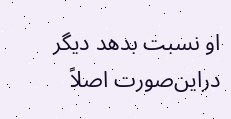او نسبت بدهد دیگر دراین‌صورت اصلاً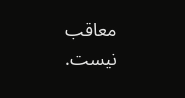معاقب نیست.